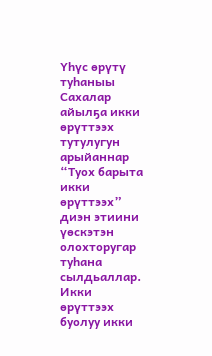Үһүс өрүтү туһаныы
Сахалар айылҕа икки өрүттээх тутулугун арыйаннар “Туох барыта икки өрүттээх” диэн этиини үөскэтэн олохторугар туһана сылдьаллар. Икки өрүттээх буолуу икки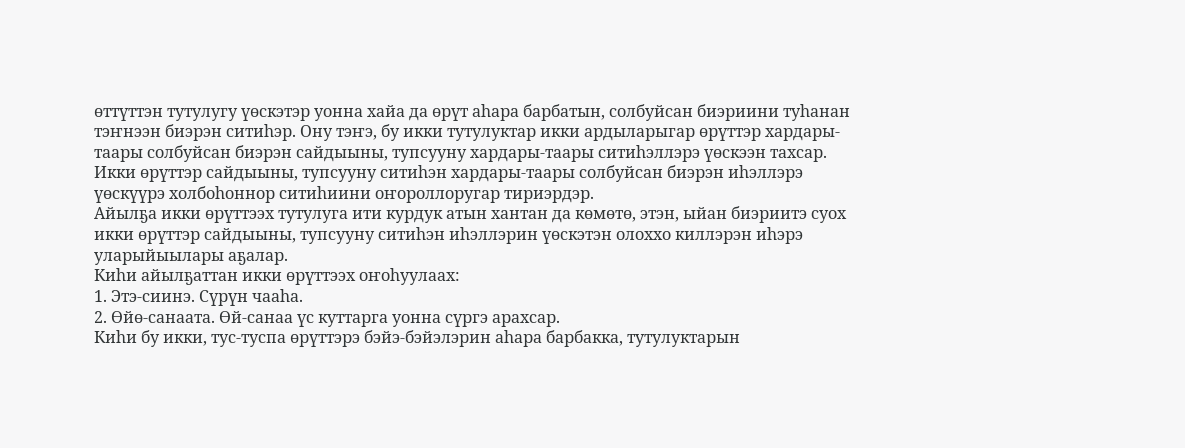өттүттэн тутулугу үөскэтэр уонна хайа да өрүт аһара барбатын, солбуйсан биэриини туһанан тэҥнээн биэрэн ситиһэр. Ону тэҥэ, бу икки тутулуктар икки ардыларыгар өрүттэр хардары-таары солбуйсан биэрэн сайдыыны, тупсууну хардары-таары ситиһэллэрэ үөскээн тахсар. Икки өрүттэр сайдыыны, тупсууну ситиһэн хардары-таары солбуйсан биэрэн иһэллэрэ үөскүүрэ холбоһоннор ситиһиини оҥороллоругар тириэрдэр.
Айылҕа икки өрүттээх тутулуга ити курдук атын хантан да көмөтө, этэн, ыйан биэриитэ суох икки өрүттэр сайдыыны, тупсууну ситиһэн иһэллэрин үөскэтэн олоххо киллэрэн иһэрэ уларыйыылары аҕалар.
Киһи айылҕаттан икки өрүттээх оҥоһуулаах:
1. Этэ-сиинэ. Сүрүн чааһа.
2. Өйө-санаата. Өй-санаа үс куттарга уонна сүргэ арахсар.
Киһи бу икки, тус-туспа өрүттэрэ бэйэ-бэйэлэрин аһара барбакка, тутулуктарын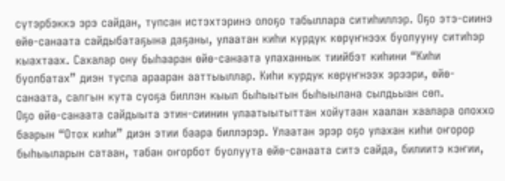сүтэрбэккэ эрэ сайдан, тупсан истэхтэринэ олоҕо табыллара ситиһиллэр. Оҕо этэ-сиинэ өйө-санаата сайдыбатаҕына даҕаны, улаатан киһи курдук көрүҥнээх буолууну ситиһэр кыахтаах. Сахалар ону быһааран өйө-санаата улаханнык тиийбэт киһини “Киһи буолбатах” диэн туспа арааран ааттыыллар. Киһи курдук көрүҥнээх эрээри, өйө-санаата, салгын кута суоҕа биллэн кыыл быһыытын быһыылана сылдьыан сөп.
Оҕо өйө-санаата сайдыыта этин-сиинин улаатыытыттан хойутаан хаалан хаалара олоххо баарын “Отох киһи” диэн этии баара биллэрэр. Улаатан эрэр оҕо улахан киһи оҥорор быһыыларын сатаан, табан оҥорбот буолуута өйө-санаата ситэ сайда, билиитэ кэҥии,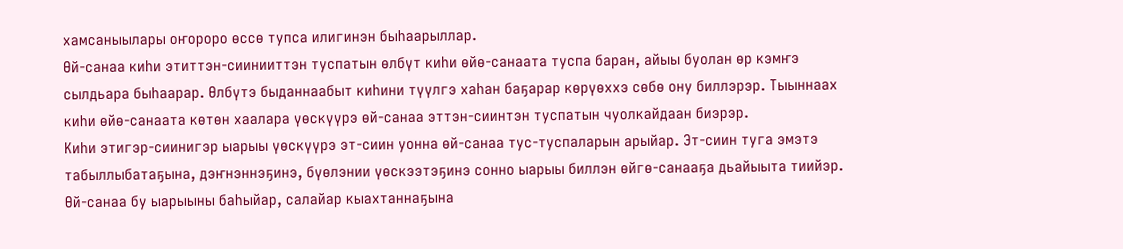хамсаныылары оҥороро өссө тупса илигинэн быһаарыллар.
Өй-санаа киһи этиттэн-сиинииттэн туспатын өлбүт киһи өйө-санаата туспа баран, айыы буолан өр кэмҥэ сылдьара быһаарар. Өлбүтэ быданнаабыт киһини түүлгэ хаһан баҕарар көрүөххэ сөбө ону биллэрэр. Тыыннаах киһи өйө-санаата көтөн хаалара үөскүүрэ өй-санаа эттэн-сиинтэн туспатын чуолкайдаан биэрэр.
Киһи этигэр-сиинигэр ыарыы үөскүүрэ эт-сиин уонна өй-санаа тус-туспаларын арыйар. Эт-сиин туга эмэтэ табыллыбатаҕына, дэҥнэннэҕинэ, бүөлэнии үөскээтэҕинэ сонно ыарыы биллэн өйгө-санааҕа дьайыыта тиийэр. Өй-санаа бу ыарыыны баһыйар, салайар кыахтаннаҕына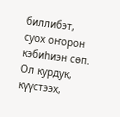биллибэт, суох оҥорон кэбиһиэн сөп. Ол курдук, күүстээх,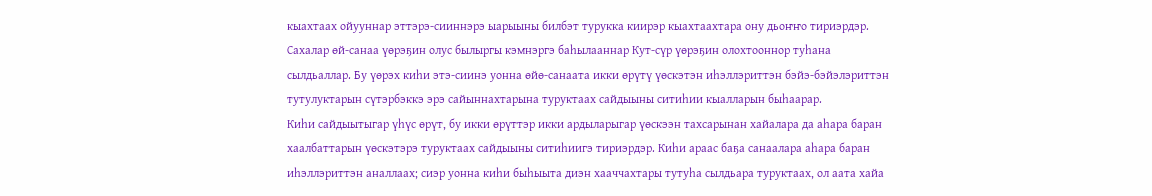кыахтаах ойууннар эттэрэ-сииннэрэ ыарыыны билбэт турукка киирэр кыахтаахтара ону дьоҥҥо тириэрдэр.
Сахалар өй-санаа үөрэҕин олус былыргы кэмнэргэ баһылааннар Кут-сүр үөрэҕин олохтооннор туһана сылдьаллар. Бу үөрэх киһи этэ-сиинэ уонна өйө-санаата икки өрүтү үөскэтэн иһэллэриттэн бэйэ-бэйэлэриттэн тутулуктарын сүтэрбэккэ эрэ сайыннахтарына туруктаах сайдыыны ситиһии кыалларын быһаарар.
Киһи сайдыытыгар үһүс өрүт, бу икки өрүттэр икки ардыларыгар үөскээн тахсарынан хайалара да аһара баран хаалбаттарын үөскэтэрэ туруктаах сайдыыны ситиһиигэ тириэрдэр. Киһи араас баҕа санаалара аһара баран иһэллэриттэн аналлаах; сиэр уонна киһи быһыыта диэн хааччахтары тутуһа сылдьара туруктаах, ол аата хайа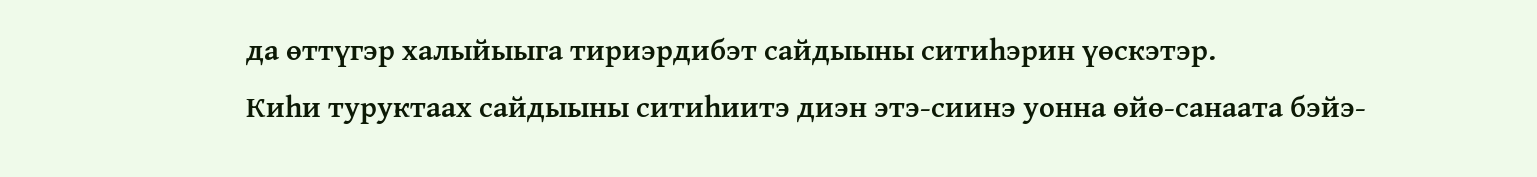да өттүгэр халыйыыга тириэрдибэт сайдыыны ситиһэрин үөскэтэр.
Киһи туруктаах сайдыыны ситиһиитэ диэн этэ-сиинэ уонна өйө-санаата бэйэ-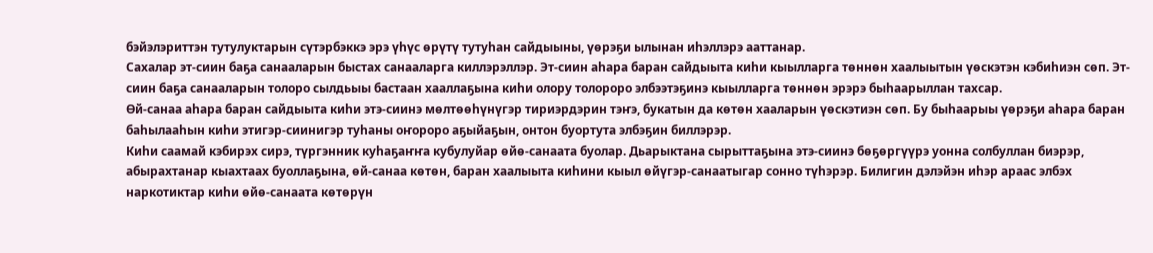бэйэлэриттэн тутулуктарын сүтэрбэккэ эрэ үһүс өрүтү тутуһан сайдыыны, үөрэҕи ылынан иһэллэрэ ааттанар.
Сахалар эт-сиин баҕа санааларын быстах санааларга киллэрэллэр. Эт-сиин аһара баран сайдыыта киһи кыылларга төннөн хаалыытын үөскэтэн кэбиһиэн сөп. Эт-сиин баҕа санааларын толоро сылдьыы бастаан хааллаҕына киһи олору толороро элбээтэҕинэ кыылларга төннөн эрэрэ быһаарыллан тахсар.
Өй-санаа аһара баран сайдыыта киһи этэ-сиинэ мөлтөөһүнүгэр тириэрдэрин тэҥэ, букатын да көтөн хааларын үөскэтиэн сөп. Бу быһаарыы үөрэҕи аһара баран баһылааһын киһи этигэр-сиинигэр туһаны оҥороро аҕыйаҕын, онтон буортута элбэҕин биллэрэр.
Киһи саамай кэбирэх сирэ, түргэнник куһаҕаҥҥа кубулуйар өйө-санаата буолар. Дьарыктана сырыттаҕына этэ-сиинэ бөҕөргүүрэ уонна солбуллан биэрэр, абырахтанар кыахтаах буоллаҕына, өй-санаа көтөн, баран хаалыыта киһини кыыл өйүгэр-санаатыгар сонно түһэрэр. Билигин дэлэйэн иһэр араас элбэх наркотиктар киһи өйө-санаата көтөрүн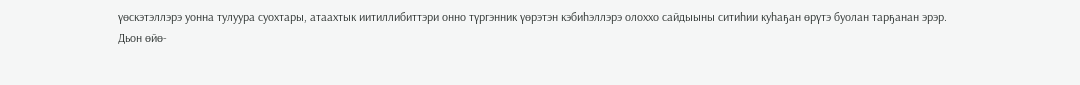үөскэтэллэрэ уонна тулуура суохтары, атаахтык иитиллибиттэри онно түргэнник үөрэтэн кэбиһэллэрэ олоххо сайдыыны ситиһии куһаҕан өрүтэ буолан тарҕанан эрэр.
Дьон өйө-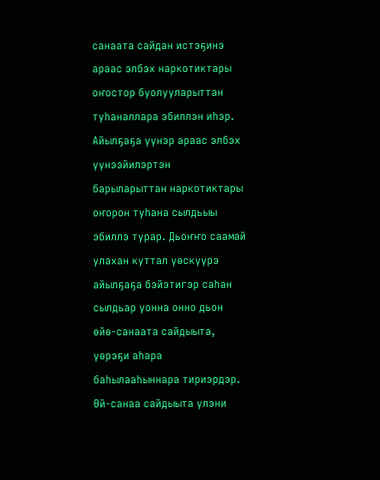санаата сайдан истэҕинэ араас элбэх наркотиктары оҥостор буолууларыттан туһаналлара эбиллэн иһэр. Айылҕаҕа үүнэр араас элбэх үүнээйилэртэн барыларыттан наркотиктары оҥорон туһана сылдьыы эбиллэ турар. Дьоҥҥо саамай улахан куттал үөскүүрэ айылҕаҕа бэйэтигэр саһан сылдьар уонна онно дьон өйө-санаата сайдыыта, үөрэҕи аһара баһылааһыннара тириэрдэр.
Өй-санаа сайдыыта үлэни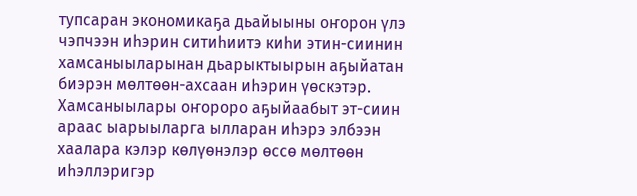тупсаран экономикаҕа дьайыыны оҥорон үлэ чэпчээн иһэрин ситиһиитэ киһи этин-сиинин хамсаныыларынан дьарыктыырын аҕыйатан биэрэн мөлтөөн-ахсаан иһэрин үөскэтэр. Хамсаныылары оҥороро аҕыйаабыт эт-сиин араас ыарыыларга ылларан иһэрэ элбээн хаалара кэлэр көлүөнэлэр өссө мөлтөөн иһэллэригэр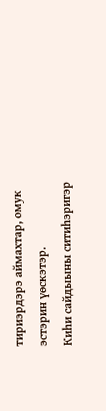тириэрдэрэ аймахтар, омук эстэрин үөскэтэр.
Киһи сайдыыны ситиһэригэр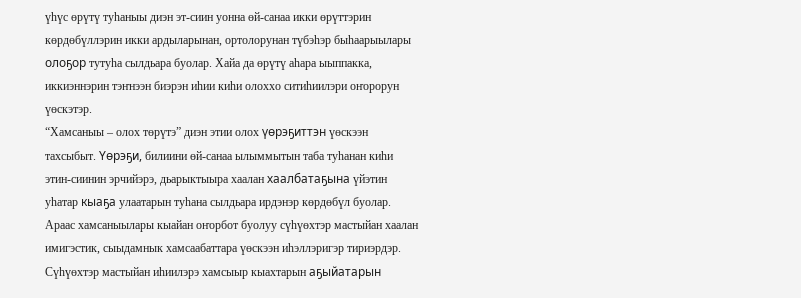үһүс өрүтү туһаныы диэн эт-сиин уонна өй-санаа икки өрүттэрин көрдөбүллэрин икки ардыларынан, ортолорунан түбэһэр быһаарыылары олоҕор тутуһа сылдьара буолар. Хайа да өрүтү аһара ыыппакка, иккиэннэрин тэҥнээн биэрэн иһии киһи олоххо ситиһиилэри оҥорорун үөскэтэр.
“Хамсаныы – олох төрүтэ” диэн этии олох үөрэҕиттэн үөскээн тахсыбыт. Үөрэҕи, билиини өй-санаа ылыммытын таба туһанан киһи этин-сиинин эрчийэрэ, дьарыктыыра хаалан хаалбатаҕына үйэтин уһатар кыаҕа улаатарын туһана сылдьара ирдэнэр көрдөбүл буолар.
Араас хамсаныылары кыайан оҥорбот буолуу сүһүөхтэр мастыйан хаалан имигэстик, сыыдамнык хамсаабаттара үөскээн иһэллэригэр тириэрдэр. Сүһүөхтэр мастыйан иһиилэрэ хамсыыр кыахтарын аҕыйатарын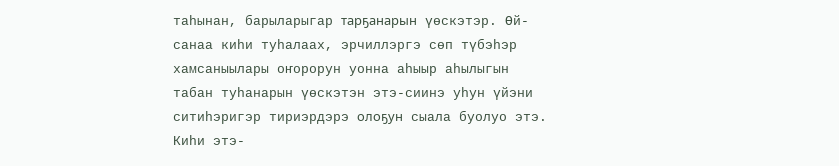таһынан, барыларыгар тарҕанарын үөскэтэр. Өй-санаа киһи туһалаах, эрчиллэргэ сөп түбэһэр хамсаныылары оҥорорун уонна аһыыр аһылыгын табан туһанарын үөскэтэн этэ-сиинэ уһун үйэни ситиһэригэр тириэрдэрэ олоҕун сыала буолуо этэ.
Киһи этэ-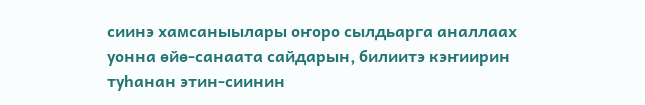сиинэ хамсаныылары оҥоро сылдьарга аналлаах уонна өйө-санаата сайдарын, билиитэ кэҥиирин туһанан этин-сиинин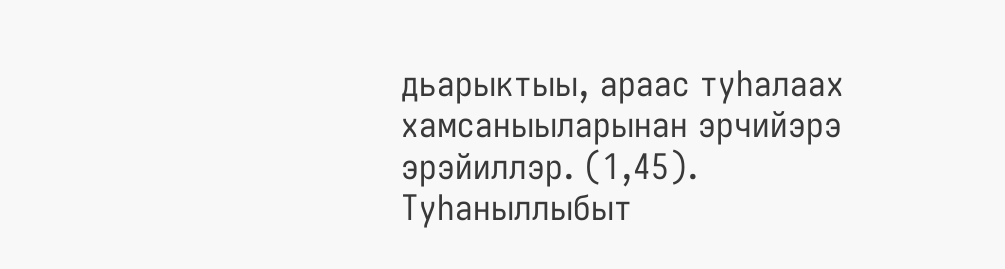дьарыктыы, араас туһалаах хамсаныыларынан эрчийэрэ эрэйиллэр. (1,45).
Туһаныллыбыт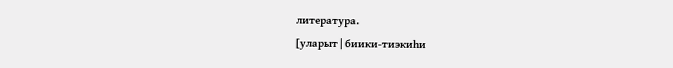литература.
[уларыт | биики-тиэкиһи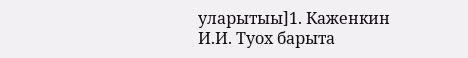уларытыы]1. Каженкин И.И. Туох барыта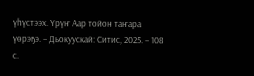үһүстээх. Үрүҥ Аар тойон таҥара үөрэҕэ. – Дьокуускай: Ситис, 2025. – 108 с.